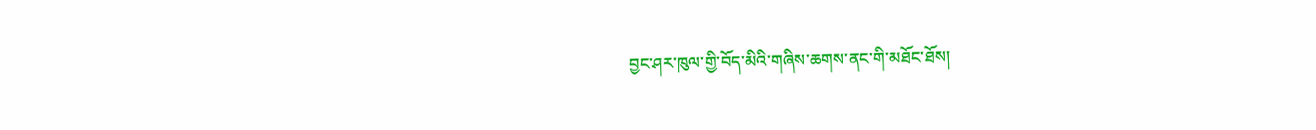བྱང་ཤར་ཁུལ་གྱི་བོད་མིའི་གཞིས་ཆགས་ནང་གི་མཐོང་ཐོས།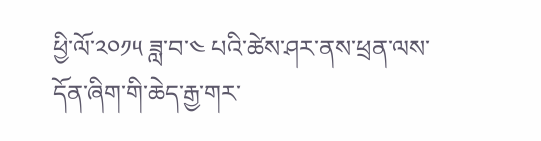ཕྱི་ལོ་༢༠༡༥ ཟླ་བ་༤ པའི་ཚེས་ཤར་ནས་ཕྲན་ལས་དོན་ཞིག་གི་ཆེད་རྒྱ་གར་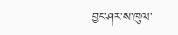བྱང་ཤར་ས་ཁུལ་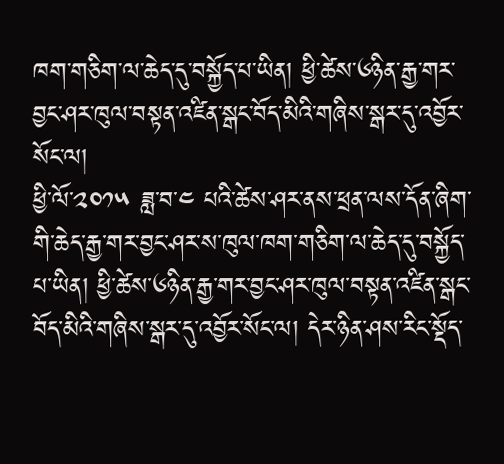ཁག་གཅིག་ལ་ཆེད་དུ་བསྐྱོད་པ་ཡིན། ཕྱི་ཚེས་༦ཉིན་རྒྱ་གར་བྱང་ཤར་ཁུལ་བསྟན་འཛིན་སྒང་བོད་མིའི་གཞིས་སྒར་དུ་འབྱོར་སོང་ལ།
ཕྱི་ལོ་༢༠༡༥ ཟླ་བ་༤ པའི་ཚེས་ཤར་ནས་ཕྲན་ལས་དོན་ཞིག་གི་ཆེད་རྒྱ་གར་བྱང་ཤར་ས་ཁུལ་ཁག་གཅིག་ལ་ཆེད་དུ་བསྐྱོད་པ་ཡིན། ཕྱི་ཚེས་༦ཉིན་རྒྱ་གར་བྱང་ཤར་ཁུལ་བསྟན་འཛིན་སྒང་བོད་མིའི་གཞིས་སྒར་དུ་འབྱོར་སོང་ལ། དེར་ཉིན་ཤས་རིང་སྡོད་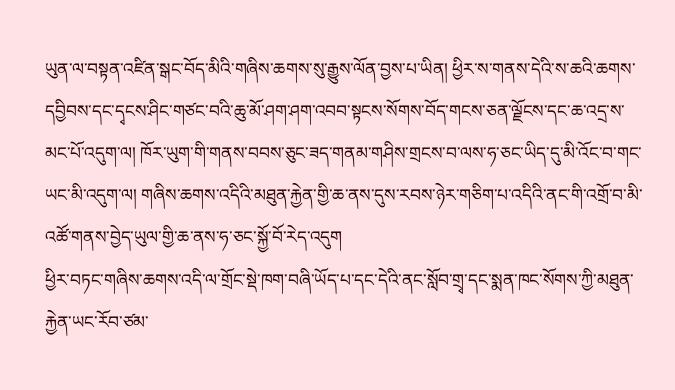ཡུན་ལ་བསྟན་འཛིན་སྒང་བོད་མིའི་གཞིས་ཆགས་སུ་རྒྱུས་ལོན་བྱས་པ་ཡིན། ཕྱིར་ས་གནས་དེའི་ས་ཆའི་ཆགས་དབྱིབས་དང་དྭངས་ཤིང་གཙང་བའི་ཆུ་མོ་ཤག་ཤག་འབབ་སྟངས་སོགས་བོད་གངས་ཅན་ལྗོངས་དང་ཆ་འདྲ་ས་མང་པོ་འདུག་ལ། ཁོར་ཡུག་གི་གནས་བབས་ཅུང་ཟད་གནམ་གཤིས་གྲངས་བ་ལས་ཧ་ཅང་ཡིད་དུ་མི་འོང་བ་གང་ཡང་མི་འདུག་ལ། གཞིས་ཆགས་འདིའི་མཐུན་རྐྱེན་གྱི་ཆ་ནས་དུས་རབས་ཉེར་གཅིག་པ་འདིའི་ནང་གི་འགྲོ་བ་མི་འཚོ་གནས་བྱེད་ཡུལ་གྱི་ཆ་ནས་ཧ་ཅང་སྐྱོ་བོ་རེད་འདུག
ཕྱིར་བཏང་གཞིས་ཆགས་འདི་ལ་གྲོང་སྡེ་ཁག་བཞི་ཡོད་པ་དང་དེའི་ནང་སློབ་གྲྭ་དང་སྨན་ཁང་སོགས་ཀྱི་མཐུན་རྐྱེན་ཡང་རོབ་ཙམ་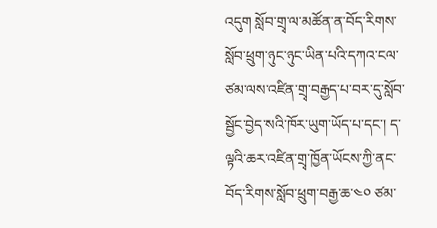འདུག སློབ་གྲྭ་ལ་མཚོན་ན་བོད་རིགས་སློབ་ཕྲུག་ཉུང་ཉུང་ཡིན་པའི་དཀའ་ངལ་ཙམ་ལས་འཛིན་གྲྭ་བརྒྱད་པ་བར་དུ་སློབ་སྦྱོང་བྱེད་སའི་ཁོར་ཡུག་ཡོད་པ་དང་། ད་ལྟའི་ཆར་འཛིན་གྲྭ་ཁྱོན་ཡོངས་ཀྱི་ནང་བོད་རིགས་སློབ་ཕྲུག་བརྒྱ་ཆ་༤༠ ཙམ་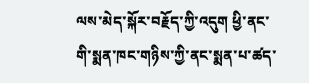ལས་མེད་སྐོར་བརྗོད་ཀྱི་འདུག ཕྱི་ནང་གི་སྨན་ཁང་གཉིས་ཀྱི་ནང་སྨན་པ་ཚད་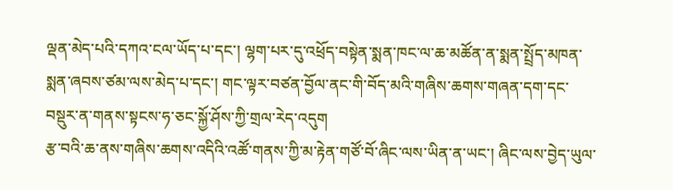ལྡན་མེད་པའི་དཀའ་ངལ་ཡོད་པ་དང་། ལྷག་པར་དུ་འཕྲོད་བསྟེན་སྨན་ཁང་ལ་ཆ་མཚོན་ན་སྨན་སྤྲོད་མཁན་སྨན་ཞབས་ཙམ་ལས་མེད་པ་དང་། གང་ལྟར་བཙན་བྱོལ་ནང་གི་བོད་མའི་གཞིས་ཆགས་གཞན་དག་དང་བསྡུར་ན་གནས་སྟངས་ཧ་ཅང་སྐྱོ་ཤོས་ཀྱི་གྲལ་རེད་འདུག
རྩ་བའི་ཆ་ནས་གཞིས་ཆགས་འདིའི་འཚོ་གནས་ཀྱི་མ་རྟེན་གཙོ་བོ་ཞིང་ལས་ཡིན་ན་ཡང་། ཞིང་ལས་བྱེད་ཡུལ་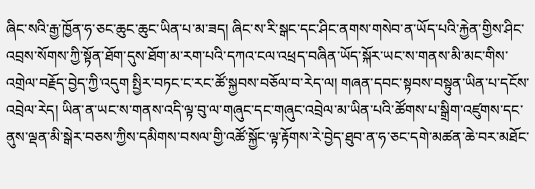ཞིང་སའི་རྒྱ་ཁྱོན་ཧ་ཅང་ཆུང་ཆུང་ཡིན་པ་མ་ཟད། ཞིང་ས་རི་སྒང་དང་ཤིང་ནགས་གསེབ་ན་ཡོད་པའི་རྐྱེན་གྱིས་ཤིང་འབྲས་སོགས་ཀྱི་སྟོན་ཐོག་དུས་ཐོག་མ་རག་པའི་དཀའ་ངལ་འཕྲད་བཞིན་ཡོད་སྐོར་ཡང་ས་གནས་མི་མང་གིས་འགྲེལ་བརྗོད་བྱེད་ཀྱི་འདུག སྤྱིར་བཏང་ང་རང་ཚོ་སྐྱབས་བཅོལ་བ་རེད་ལ། གཞན་དབང་སྟབས་བསྟུན་ཡིན་པ་དངོས་འབྲེལ་རེད། ཡིན་ན་ཡང་ས་གནས་འདི་ལྟ་བུ་ལ་གཞུང་དང་གཞུང་འབྲེལ་མ་ཡིན་པའི་ཚོགས་པ་སྒྲིག་འཛུགས་དང་ནུས་ལྡན་མི་སྒེར་བཅས་ཀྱིས་དམིགས་བསལ་གྱི་འཚོ་སྐྱོང་ལྟ་རྟོགས་རེ་བྱེད་ཐུབ་ན་ཧ་ཅང་དགེ་མཚན་ཆེ་བར་མཐོང་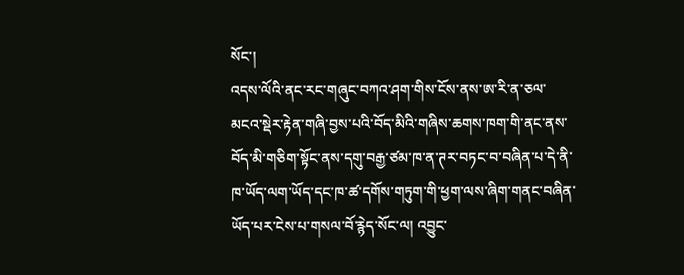སོང་།
འདས་ལོའི་ནང་རང་གཞུང་བཀའ་ཤག་གིས་ངོས་ནས་ཨ་རི་ན་ཅལ་མངའ་སྡེར་རྟེན་གཞི་བྱས་པའི་བོད་མིའི་གཞིས་ཆགས་ཁག་གི་ནང་ནས་བོད་མི་གཅིག་སྟོང་ནས་དགུ་བརྒྱ་ཙམ་ཁ་ན་ཊར་བཏང་བ་བཞིན་པ་དེ་ནི་ཁ་ཡོད་ལག་ཡོད་དང་ཁ་ཚ་དགོས་གཏུག་གི་ཕྱག་ལས་ཞིག་གནང་བཞིན་ཡོད་པར་ངེས་པ་གསལ་བོ་རྙེད་སོང་ལ། འབྱུང་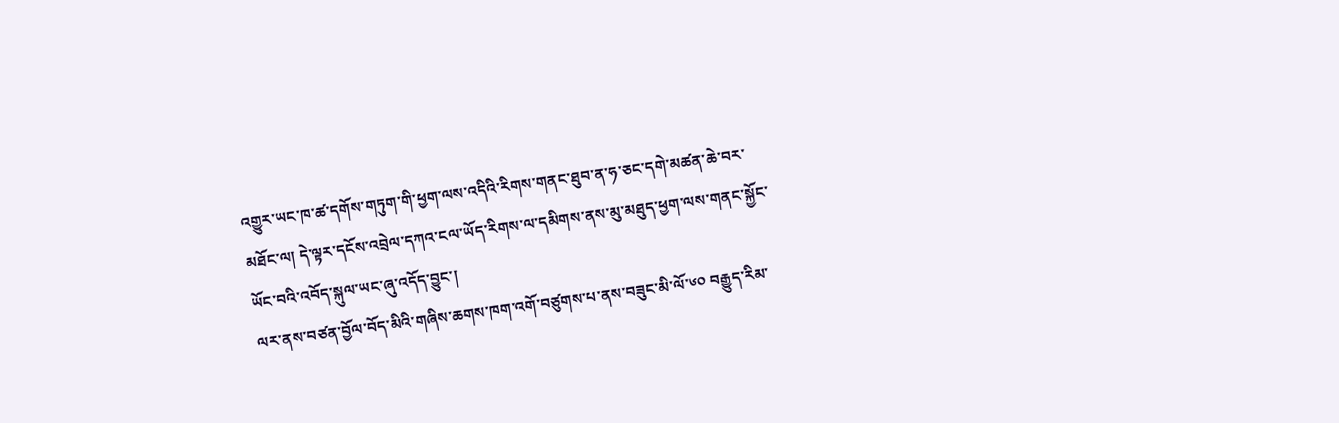འགྱུར་ཡང་ཁ་ཚ་དགོས་གཏུག་གི་ཕྱག་ལས་འདིའི་རིགས་གནང་ཐུབ་ན་ཧ་ཅང་དགེ་མཚན་ཆེ་བར་མཐོང་ལ། དེ་ལྟར་དངོས་འབྲེལ་དཀའ་ངལ་ཡོད་རིགས་ལ་དམིགས་ནས་མུ་མཐུད་ཕྱག་ལས་གནང་སྐྱོང་ཡོང་བའི་འབོད་སྐུལ་ཡང་ཞུ་འདོད་བྱུང་།
ལར་ནས་བཙན་བྱོལ་བོད་མིའི་གཞིས་ཆགས་ཁག་འགོ་བཙུགས་པ་ནས་བཟུང་མི་ལོ་༦༠ བརྒྱུད་རིམ་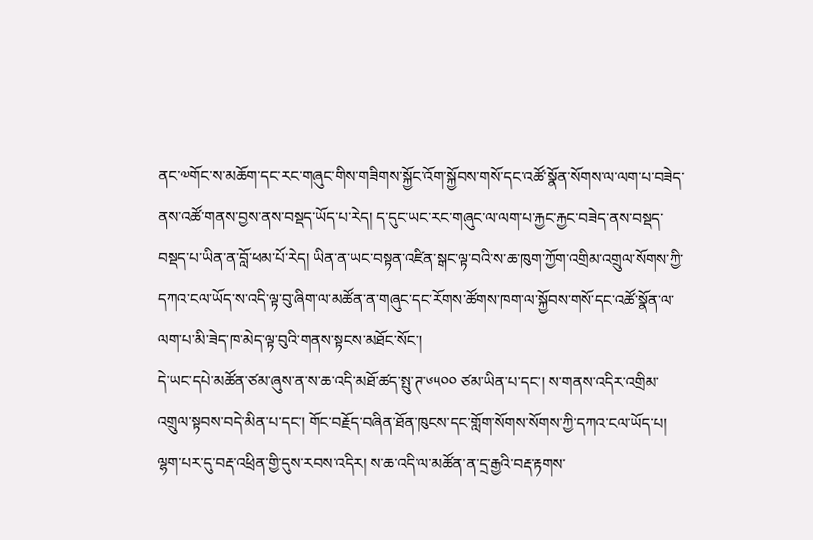ནང་༧གོང་ས་མཆོག་དང་རང་གཞུང་གིས་གཟིགས་སྐྱོང་འོག་སྐྱོབས་གསོ་དང་འཚོ་སྣོན་སོགས་ལ་ལག་པ་བཟེད་ནས་འཚོ་གནས་བྱས་ནས་བསྡད་ཡོད་པ་རེད། ད་དུང་ཡང་རང་གཞུང་ལ་ལག་པ་རྐྱང་རྐྱང་བཟེད་ནས་བསྡད་བསྡད་པ་ཡིན་ན་བློ་ཕམ་པོ་རེད། ཡིན་ན་ཡང་བསྟན་འཛིན་སྒང་ལྟ་བའི་ས་ཆ་ཁུག་ཀྱོག་འགྲིམ་འགྲུལ་སོགས་ཀྱི་དཀའ་ངལ་ཡོད་ས་འདི་ལྟ་བུ་ཞིག་ལ་མཚོན་ན་གཞུང་དང་རོགས་ཚོགས་ཁག་ལ་སྐྱོབས་གསོ་དང་འཚོ་སྣོན་ལ་ལག་པ་མི་ཟེད་ཁ་མེད་ལྟ་བུའི་གནས་སྟངས་མཐོང་སོང་།
དེ་ཡང་དཔེ་མཚོན་ཙམ་ཞུས་ན་ས་ཆ་འདི་མཐོ་ཚད་སྤུ་ཊ་༦༥༠༠ ཙམ་ཡིན་པ་དང་། ས་གནས་འདིར་འགྲིམ་འགྲུལ་སྟབས་བདེ་མིན་པ་དང་། གོང་བརྗོད་བཞིན་ཐོན་ཁུངས་དང་གློག་སོགས་སོགས་ཀྱི་དཀའ་ངལ་ཡོད་པ། ལྷག་པར་དུ་བརྡ་འཕྲིན་གྱི་དུས་རབས་འདིར། ས་ཆ་འདི་ལ་མཚོན་ན་དྲ་རྒྱའི་བརྡ་རྟགས་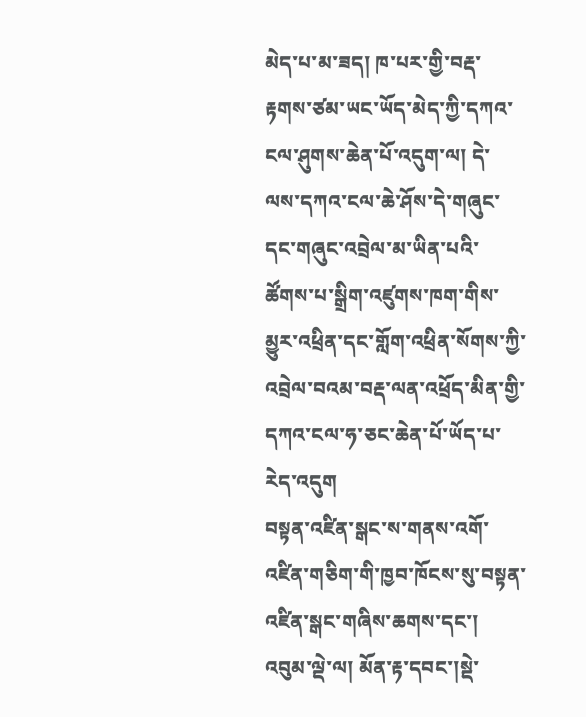མེད་པ་མ་ཟད། ཁ་པར་གྱི་བརྡ་རྟགས་ཙམ་ཡང་ཡོད་མེད་ཀྱི་དཀའ་ངལ་ཤུགས་ཆེན་པོ་འདུག་ལ། དེ་ལས་དཀའ་ངལ་ཆེ་ཤོས་དེ་གཞུང་དང་གཞུང་འབྲེལ་མ་ཡིན་པའི་ཚོགས་པ་སྒྲིག་འཛུགས་ཁག་གིས་མྱུར་འཕྲིན་དང་གློག་འཕྲིན་སོགས་ཀྱི་འབྲེལ་བའམ་བརྡ་ལན་འཕྲོད་མིན་གྱི་དཀའ་ངལ་ཧ་ཅང་ཆེན་པོ་ཡོད་པ་རེད་འདུག
བསྟན་འཛིན་སྒང་ས་གནས་འགོ་འཛིན་གཅིག་གི་ཁྱབ་ཁོངས་སུ་བསྟན་འཛིན་སྒང་གཞིས་ཆགས་དང་། འབུམ་ལྡེ་ལ། མོན་རྟ་དབང་།སྡེ་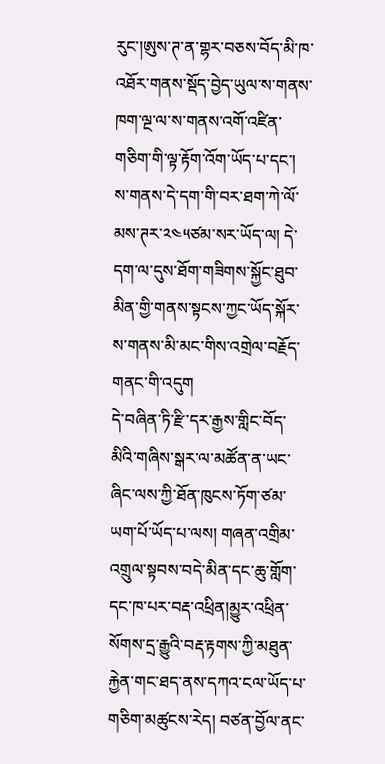རུང་།ཨུས་ཊ་ན་གྷར་བཅས་བོད་མི་ཁ་འཐོར་གནས་སྡོད་བྱེད་ཡུལ་ས་གནས་ཁག་ལྔ་ལ་ས་གནས་འགོ་འཛིན་གཅིག་གི་ལྟ་རྟོག་འོག་ཡོད་པ་དང་། ས་གནས་དེ་དག་གི་བར་ཐག་ཀེ་ལོ་མས་ཊར་༢༤༥ཙམ་སར་ཡོད་ལ། དེ་དག་ལ་དུས་ཐོག་གཟིགས་སྐྱོང་ཐུབ་མིན་གྱི་གནས་སྟངས་ཀྱང་ཡོད་སྐོར་ས་གནས་མི་མང་གིས་འགྲེལ་བརྗོད་གནང་གི་འདུག
དེ་བཞིན་ཏི་རྫི་དར་རྒྱས་གླིང་བོད་མིའི་གཞིས་སྒར་ལ་མཚོན་ན་ཡང་ཞིང་ལས་ཀྱི་ཐོན་ཁུངས་ཏོག་ཙམ་ཡག་པོ་ཡོད་པ་ལས། གཞན་འགྲིམ་འགྲུལ་སྟབས་བདེ་མིན་དང་ཆུ་གློག་དང་ཁ་པར་བརྡ་འཕྲིན།མྱུར་འཕྲིན་སོགས་དྲ་རྒྱུའི་བརྡ་རྟགས་ཀྱི་མཐུན་རྐྱེན་གང་ཐད་ནས་དཀའ་ངལ་ཡོད་པ་གཅིག་མཚུངས་རེད། བཙན་བྱོལ་ནང་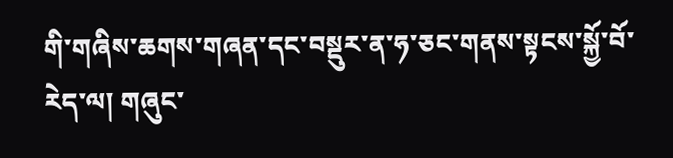གི་གཞིས་ཆགས་གཞན་དང་བསྡུར་ན་ཧ་ཅང་གནས་སྟངས་སྐྱོ་བོ་རེད་ལ། གཞུང་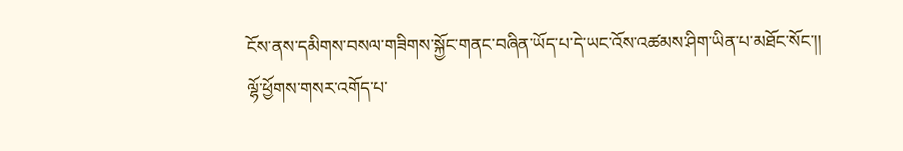ངོས་ནས་དམིགས་བསལ་གཟིགས་སྐྱོང་གནང་བཞིན་ཡོད་པ་དེ་ཡང་འོས་འཚམས་ཤིག་ཡིན་པ་མཐོང་སོང་།།
ལྷོ་ཕྱོགས་གསར་འགོད་པ་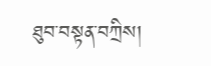ཐུབ་བསྟན་བཀྲིས།